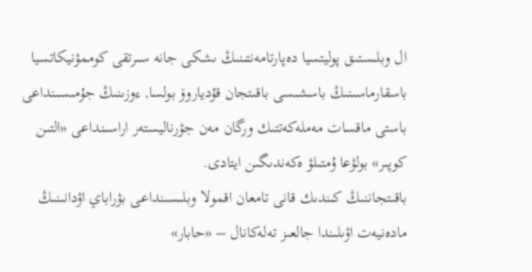ال وبلىستىق پوليتسيا دەپارتامەنتىنىڭ ىشكى جانە سىرتقى كوممۋنيكاتسيا باسقارماسىنىڭ باسشىسى باقىتجان قۇدياروۆ بولسا, ءوزىنىڭ جۇمىسىنداعى باستى ماقسات مەملەكەتتىك ورگان مەن جۋرناليستەر اراسىنداعى «التىن كوپىر» بولۋعا ۇمتىلۋ ەكەندىگىن ايتادى.
باقىتجاننىڭ كىندىك قانى تامعان اقمولا وبلىسىنداعى بۋراباي اۋدانىنىڭ مادەنيەت اۋىلىندا جالعىز تەلەكانال – «حابار»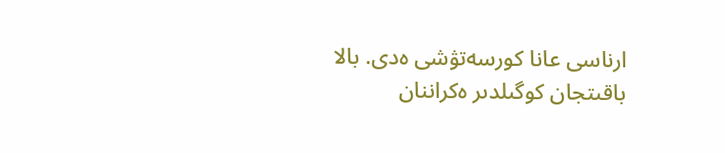ارناسى عانا كورسەتۋشى ەدى. بالا باقىتجان كوگىلدىر ەكراننان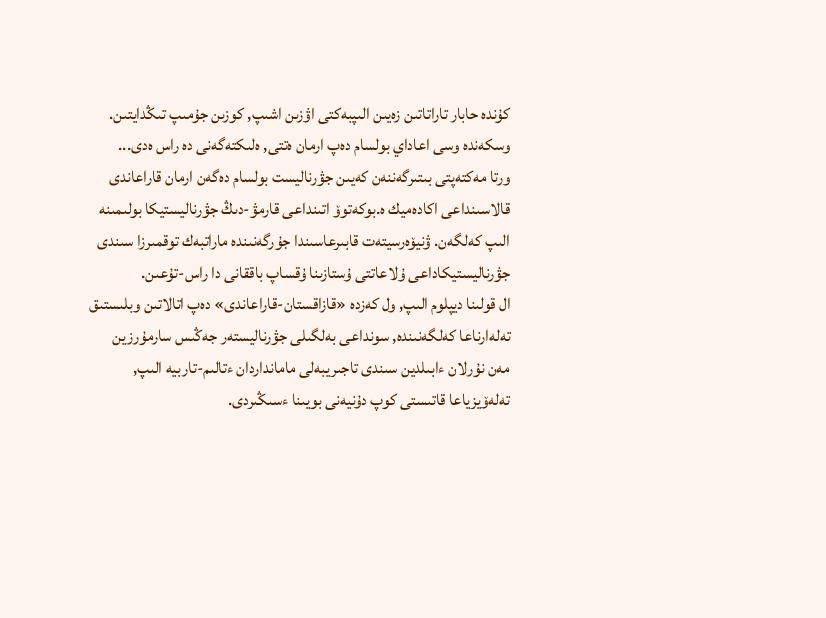كۇندە حابار تاراتاتىن زەيىن الىپبەكتى اۋزىن اشىپ, كوزىن جۇمىپ تىڭدايتىن. وسكەندە وسى اعاداي بولسام دەپ ارمان ەتتى, ەلىكتەگەنى دە راس ەدى...
ورتا مەكتەپتى بىتىرگەننەن كەيىن جۋرناليست بولسام دەگەن ارمان قاراعاندى قالاسىنداعى اكادەميك ە.بوكەتوۆ اتىنداعى قارمۋ-دىڭ جۋرناليستيكا بولىمىنە الىپ كەلگەن. ۋنيۆەرسيتەت قابىرعاسىندا جۇرگەنىندە ماراتبەك توقمىرزا سىندى جۋرناليستيكاداعى ۇلاعاتتى ۇستازىنا ۇقساپ باققانى دا راس-تۇعىن.
ال قولىنا ديپلوم الىپ, ول كەزدە «قازاقستان-قاراعاندى» دەپ اتالاتىن وبلىستىق تەلەارناعا كەلگەنىندە, سونداعى بەلگىلى جۋرناليستەر جەڭىس سارمۇرزين مەن نۇرلان ءابىلدين سىندى تاجىريبەلى مامانداردان ءتالىم-تاربيە الىپ, تەلەۆيزياعا قاتىستى كوپ دۇنيەنى بويىنا ءسىڭىردى.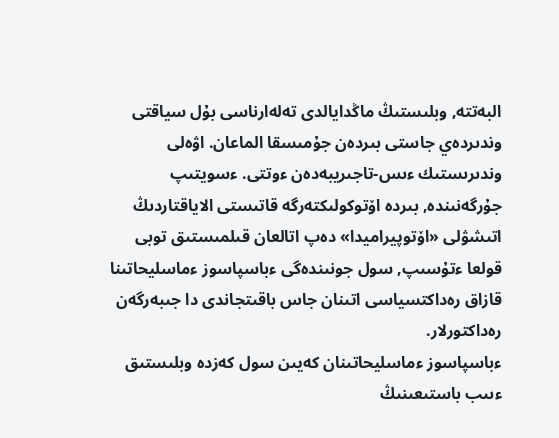البەتتە, وبلىستىڭ ماڭدايالدى تەلەارناسى بۇل سياقتى وندىردەي جاستى بىردەن جۇمىسقا الماعان. اۋەلى وندىرىستىك ءىس-تاجىريبەدەن ءوتتى. ءسويتىپ جۇرگەنىندە, بىردە اۆتوكولىكتەرگە قاتىستى الاياقتاردىڭ اتىشۋلى «اۆتوپيراميدا» دەپ اتالعان قىلمىستىق توبى قولعا ءتۇسىپ, سول جونىندەگى ءباسپاسوز ءماسليحاتىنا قازاق رەداكتسياسى اتىنان جاس باقىتجاندى دا جىبەرگەن رەداكتورلار.
ءباسپاسوز ءماسليحاتىنان كەيىن سول كەزدە وبلىستىق ءىىب باستىعىنىڭ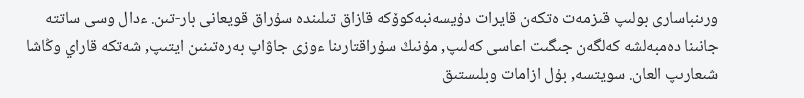ورىنباسارى بولىپ قىزمەت ەتكەن قايرات دۇيسەنبەكوۆكە قازاق تىلىندە سۇراق قويعانى بار-تىن. ءدال وسى ساتتە جانىنا دەمبەلشە كەلگەن جىگىت اعاسى كەلىپ, مۇنىڭ سۇراقتارىنا ءوزى جاۋاپ بەرەتىنىن ايتىپ, شەتكە قاراي وڭاشا شىعارىپ العان. سويتسە, بۇل ازامات وبلىستىق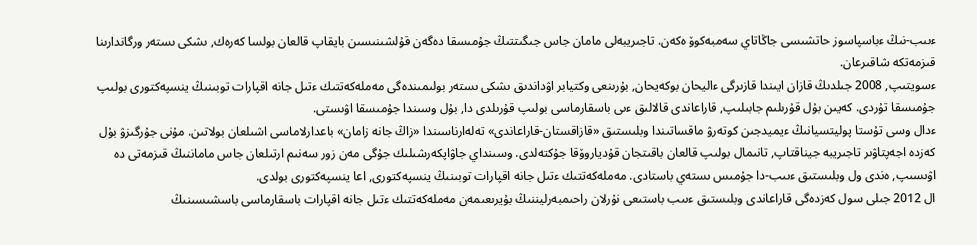ءىىب-نىڭ ءباسپاسوز حاتشىسى جاڭاتاي سەمبەكوۆ ەكەن. تاجىريبەلى مامان جاس جىگىتتىڭ جۇمىسقا دەگەن قۇلشىنىسىن بايقاپ قالعان بولسا كەرەك, ىشكى ىستەر ورگاندارىنا قىزمەتكە شاقىرعان.
ءسويتىپ, 2008 جىلدىڭ قازان ايىندا قازىرگى ءاليحان بوكەيحان, بۇرىنعى وكتيابر اۋداندىق ىشكى ىستەر بولىمىندەگى مەملەكەتتىك ءتىل جانە اقپارات توبىنىڭ ينسپەكتورى بولىپ جۇمىسقا تۇردى. كەيىن بۇل قۇرىلىم جابىلىپ, قاراعاندى قالالىق ءىى باسقارماسى بولىپ قۇرىلدى دا, بۇل وسىندا جۇمىسقا اۋىستى.
ءدال وسى تۇستا پوليتسيانىڭ ءيميدجىن كوتەرۋ ماقساتىندا وبلىستىق «قازاقستان-قاراعاندى» تەلەارناسىندا «زاڭ جانە زامان» باعدارلاماسى اشىلعان بولاتىن. مۇنى جۇرگىزۋ بۇل كەزدە اجەپتاۋىر تاجىريبە جيناقتاپ, تانىمال بولىپ قالعان باقىتجان قۇدياروۆقا جۇكتەلدى. وسىنداي جاۋاپكەرشىلىك جۇگى مەن زور سەنىم ارتىلعان جاس ماماننىڭ قىزمەتى دە اۋىسىپ, ەندى ول وبلىستىق ءىىب-دا جۇمىس ىستەي باستادى. مەملەكەتتىك ءتىل جانە اقپارات توبىنىڭ ينسپەكتورى, اعا ينسپەكتورى بولدى.
ال 2012 جىلى سول كەزدەگى قاراعاندى وبلىستىق ءىىب باستىعى نۇرلان راحىمبەرليننىڭ بۇيرىعىمەن مەملەكەتتىك ءتىل جانە اقپارات باسقارماسى باسشىسىنىڭ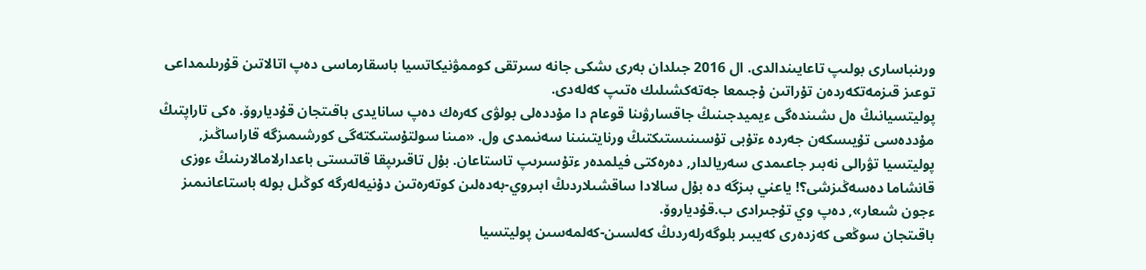ورىنباسارى بولىپ تاعايىندالدى. ال 2016 جىلدان بەرى ىشكى جانە سىرتقى كوممۋنيكاتسيا باسقارماسى دەپ اتالاتىن قۇرىلىمداعى توعىز قىزمەتكەردەن تۇراتىن ۇجىمعا جەتەكشىلىك ەتىپ كەلەدى.
پوليتسيانىڭ ەل ىشىندەگى ءيميدجىنىڭ جاقسارۋىنا قوعام دا مۇددەلى بولۋى كەرەك دەپ سانايدى باقىتجان قۇدياروۆ. ەكى تاراپتىڭ مۇددەسى تۇيىسكەن جەردە ءتۇبى تۇسىنىستىكتىڭ ورنايتىنىنا سەنىمدى ول. «مىنا سولتۇستىكتەگى كورشىمىزگە قاراساڭىز, پوليتسيا تۋرالى نەبىر جاعىمدى سەريالدار, دەرەكتى فيلمدەر ءتۇسىرىپ تاستاعان. بۇل تاقىرىپقا قاتىستى باعدارلامالارىنىڭ ءوزى قانشاما دەسەڭىزشى؟! ياعني بىزگە دە بۇل سالادا ساقشىلاردىڭ ابىروي-بەدەلىن كوتەرەتىن دۇنيەلەرگە كوڭىل بولە باستاعانىمىز ءجون شىعار», دەپ وي تۇجىرادى ب.قۇدياروۆ.
باقىتجان سوڭعى كەزدەرى كەيبىر بلوگەرلەردىڭ كەلسىن-كەلمەسىن پوليتسيا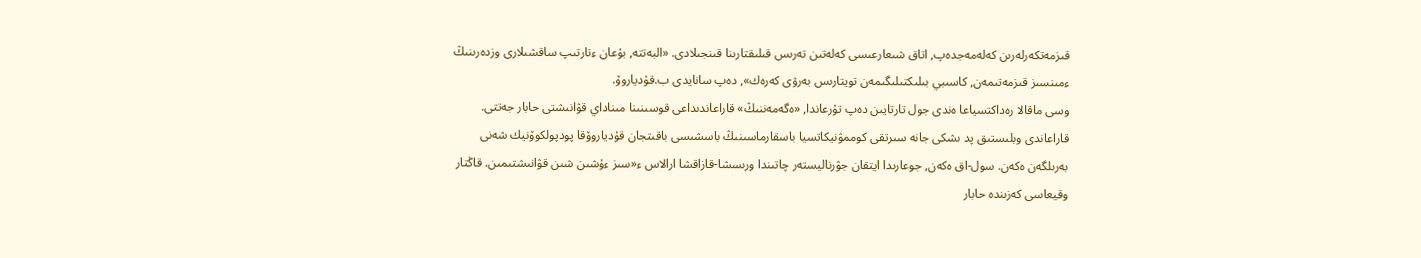قىزمەتكەرلەرىن كەلەمەجدەپ, اتاق شىعارعىسى كەلەتىن تەرىس قىلىقتارىنا قىنجىلادى. «البەتتە, بۇعان ءتارتىپ ساقشىلارى وزدەرىنىڭ ءمىنسىز قىزمەتىمەن, كاسىبي بىلىكتىلىگىمەن تويتارىس بەرۋى كەرەك», دەپ سانايدى ب.قۇدياروۆ.
وسى ماقالا رەداكتسياعا ەندى جول تارتايىن دەپ تۇرعاندا, «ەگەمەننىڭ» قاراعاندىداعى قوسىنىنا مىناداي قۋانىشتى حابار جەتتى. قاراعاندى وبلىستىق پد ىشكى جانە سىرتقى كوممۋنيكاتسيا باسقارماسىنىڭ باسشىسى باقىتجان قۇدياروۆقا پودپولكوۆنيك شەنى بەرىلگەن ەكەن. سول-اق ەكەن, جوعارىدا ايتقان جۋرناليستەر چاتىندا ورىسشا-قازاقشا ارالاس ء«سىز ءۇشىن شىن قۋانىشتىمىن. قاڭتار وقيعاسى كەزىندە حابار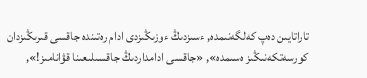تاراتايىن دەپ كەلگەنىمدە, ءسىزدىڭ ءوزىڭىزدى ادام رەتىندە جاقسى قىرىڭىزدان كورسەتكەنىڭىز ەسىمدە», «جاقسى ادامداردىڭ جاقسىلىعىنا قۋانامىز!»,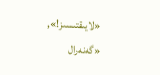«لايىقتىسىز!», «گەنەرال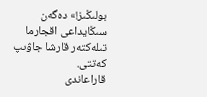بولىڭىز!» دەگەن سىڭايداعى اقجارما تىلەكتەر قارشا جاۋىپ كەتتى.
قاراعاندى